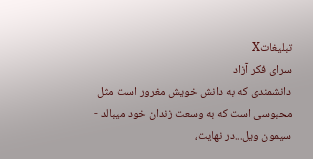تبليغاتX
سرای فکر آزاد
دانشمندی که به دانش خویش مغرور است مثل محبوسی است که به وسعت زندان خود میبالد - سیمون ویل...در نهايت،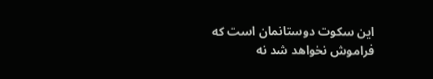اين سكوت دوستانمان است كه فراموش نخواهد شد نه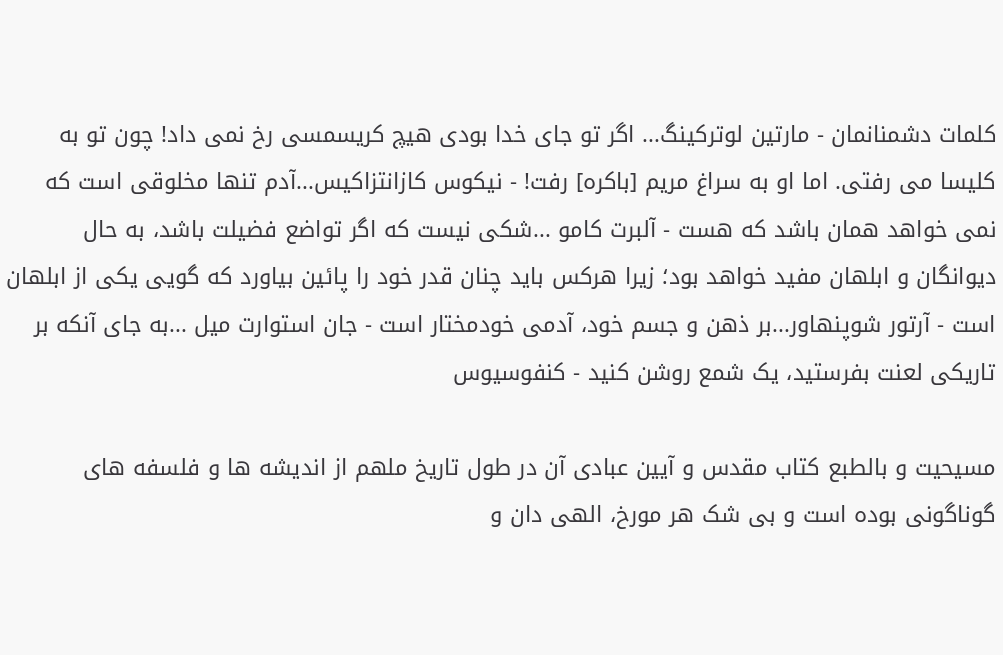كلمات دشمنانمان - مارتين لوتركينگ... اگر تو جای خدا بودی هیچ کریسمسی رخ نمی داد! چون تو به کلیسا می رفتی. اما او به سراغ مریم [باکره] رفت! - نیکوس کازانتزاکیس...آدم تنها مخلوقی است که نمی خواهد همان باشد که هست - آلبرت كامو ...شكی نيست كه اگر تواضع فضيلت باشد، به حال ديوانگان و ابلهان مفيد خواهد بود؛ زيرا هركس بايد چنان قدر خود را پائين بياورد كه گويی يكی از ابلهان است - آرتور شوپنهاور...بر ذهن و جسم خود، آدمی خودمختار است - جان استوارت ميل ...به جای آنکه بر تاریکی لعنت بفرستید، یک شمع روشن کنید - کنفوسیوس

مسیحیت و بالطبع کتاب مقدس و آیین عبادی آن در طول تاریخ ملهم از اندیشه ها و فلسفه های گوناگونی بوده است و بی شک هر مورخ، الهی دان و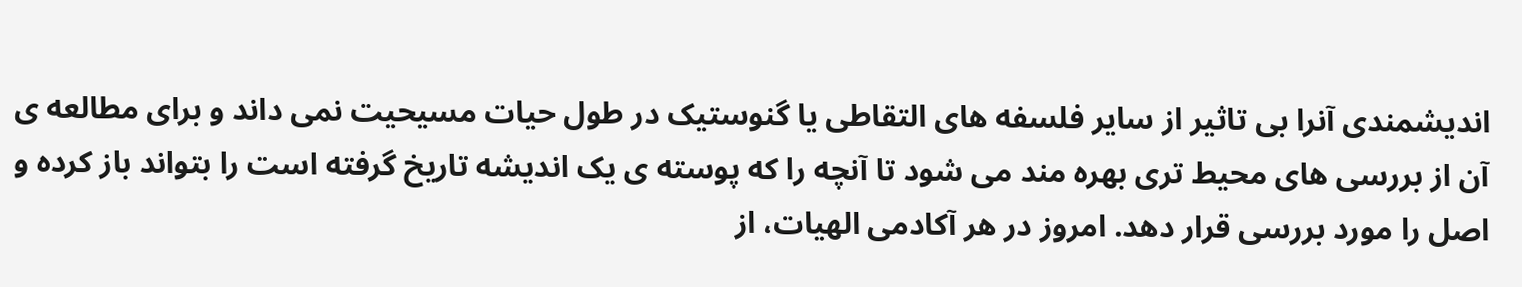اندیشمندی آنرا بی تاثیر از سایر فلسفه های التقاطی یا گنوستیک در طول حیات مسیحیت نمی داند و برای مطالعه ی آن از بررسی های محیط تری بهره مند می شود تا آنچه را که پوسته ی یک اندیشه تاریخ گرفته است را بتواند باز کرده و اصل را مورد بررسی قرار دهد. امروز در هر آکادمی الهیات، از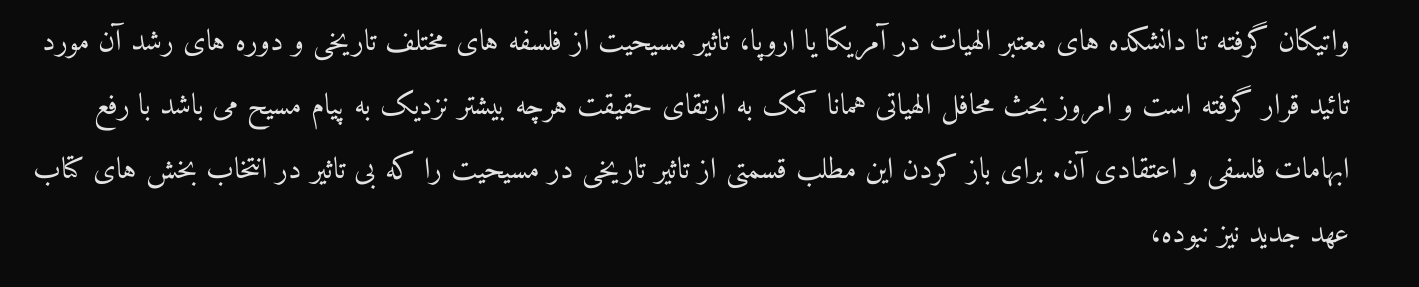واتیکان گرفته تا دانشکده های معتبر الهیات در آمریکا یا اروپا، تاثیر مسیحیت از فلسفه های مختلف تاریخی و دوره های رشد آن مورد تائید قرار گرفته است و امروز بحث محافل الهیاتی همانا کمک به ارتقای حقیقت هرچه بیشتر نزدیک به پیام مسیح می باشد با رفع ابهامات فلسفی و اعتقادی آن. برای باز کردن این مطلب قسمتی از تاثیر تاریخی در مسیحیت را که بی تاثیر در انتخاب بخش های کتاب عهد جدید نیز نبوده،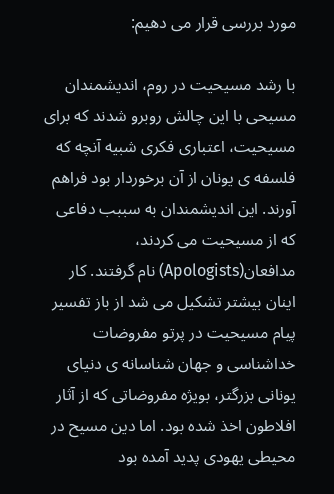مورد بررسی قرار می دهیم:

با رشد مسیحیت در روم، اندیشمندان مسیحی با این چالش روبرو شدند که برای مسیحیت، اعتباری فکری شبیه آنچه که فلسفه ی یونان از آن برخوردار بود فراهم آورند. این اندیشمندان به سببب دفاعی که از مسیحیت می کردند، مدافعان(Apologists) نام گرفتند. کار اینان بیشتر تشکیل می شد از باز تفسیر پیام مسیحیت در پرتو مفروضات خداشناسی و جهان شناسانه ی دنیای یونانی بزرگتر، بویژه مفروضاتی که از آثار افلاطون اخذ شده بود. اما دین مسیح در محیطی یهودی پدید آمده بود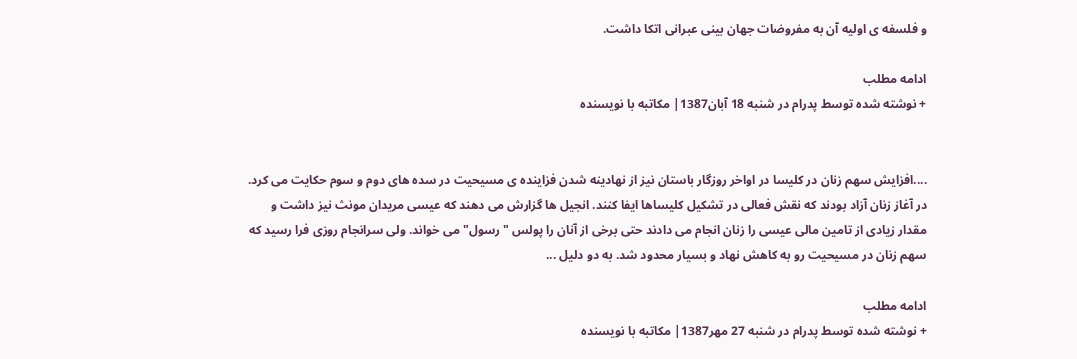و فلسفه ی اولیه آن به مفروضات جهان بینی عبرانی اتکا داشت.

ادامه مطلب
+ نوشته شده توسط پدرام در شنبه 18 آبان1387| مكاتبه با نويسنده


....افزایش سهم زنان در کلیسا در اواخر روزگار باستان نیز از نهادینه شدن فزاینده ی مسیحیت در سده های دوم و سوم حکایت می کرد. در آغاز زنان آزاد بودند که نقش فعالی در تشکیل کلیساها ایفا کنند. انجیل ها گزارش می دهند که عیسی مریدان مونث نیز داشت و مقدار زیادی از تامین مالی عیسی را زنان انجام می دادند حتی برخی از آنان را پولس "رسول" می خواند. ولی سرانجام روزی فرا رسید که سهم زنان در مسیحیت رو به کاهش نهاد و بسیار محدود شد. به دو دلیل ...

ادامه مطلب
+ نوشته شده توسط پدرام در شنبه 27 مهر1387| مكاتبه با نويسنده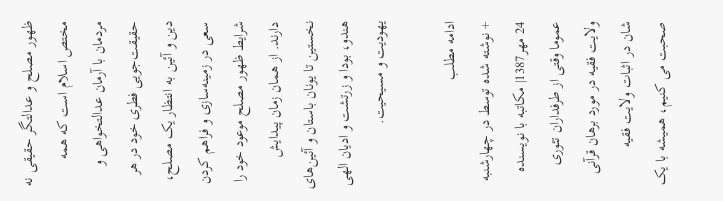ظهور مصلح و عدالتگر حقيقى نه مختص اسلام است که همه مردمان با آرمان عدالتخواهى و حقيقت‌جويى فطرى خود در هر دين و آئين به انتظار يک مصلح، سعى در زمينه‌سازى و فراهم کردن شرايط ظهور مصلح موعود خود را دارند. از همان زمان پيدايش نخستين تا يونان باستان و آئين‌هاى هندو، بودا و زرتشت و اديان الهى يهوديت و مسيحيت.

ادامه مطلب
+ نوشته شده توسط در چهارشنبه 24 مهر1387| مكاتبه با نويسنده
عموما وقتی از طرفداران تئوری ولایت فقیه در مورد برهان قرآنی شان در اثبات ولایت فقیه صحبت می کنیم، همیشه با یک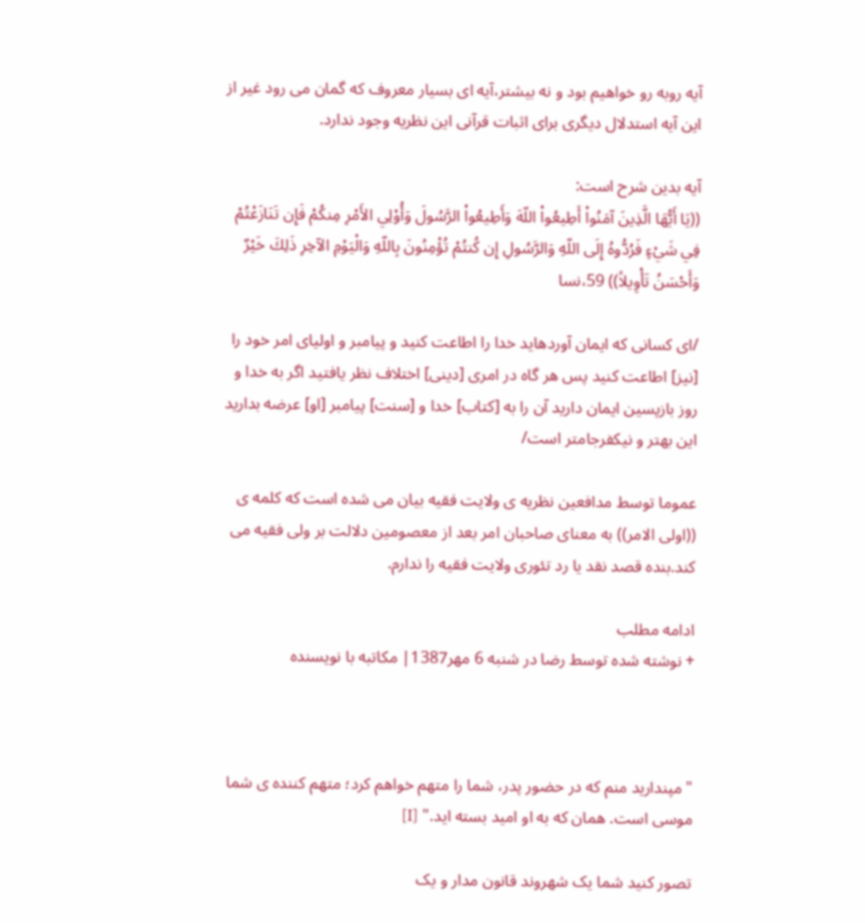آیه روبه رو خواهیم بود و نه بیشتر،آیه ای بسیار معروف که گمان می رود غیر از این آیه استدلال دیگری برای اثبات قرآنی این نظریه وجود ندارد.

آیه بدین شرح است:
((يَا أَيُّهَا الَّذِينَ آمَنُواْ أَطِيعُواْ اللّهَ وَأَطِيعُواْ الرَّسُولَ وَأُوْلِي الأَمْرِ مِنكُمْ فَإِن تَنَازَعْتُمْ فِي شَيْءٍ فَرُدُّوهُ إِلَى اللّهِ وَالرَّسُولِ إِن كُنتُمْ تُؤْمِنُونَ بِاللّهِ وَالْيَوْمِ الآخِرِ ذَلِكَ خَيْرٌ وَأَحْسَنُ تَأْوِيلاً)) 59،نسا

/اى كسانى كه ايمان آوردهايد خدا را اطاعت كنيد و پيامبر و اولياى امر خود را [نيز] اطاعت كنيد پس هر گاه در امرى [دينى] اختلاف نظر يافتيد اگر به خدا و روز بازپسين ايمان داريد آن را به [كتاب] خدا و [سنت] پيامبر [او] عرضه بداريد اين بهتر و نيكفرجامتر است/

عموما توسط مدافعین نظریه ی ولایت فقیه بیان می شده است که کلمه ی ((اولی الامر)) به معنای صاحبان امر بعد از معصومین دلالت بر ولی فقیه می کند.بنده قصد نقد یا رد تئوری ولایت فقیه را ندارم.

ادامه مطلب
+ نوشته شده توسط رضا در شنبه 6 مهر1387| مكاتبه با نويسنده



"مپندارید منم که در حضور پدر، شما را متهم خواهم کرد؛ متهم کننده ی شما موسی است. همان که به او امید بسته اید." [I]

تصور کنید شما یک شهروند قانون مدار و یک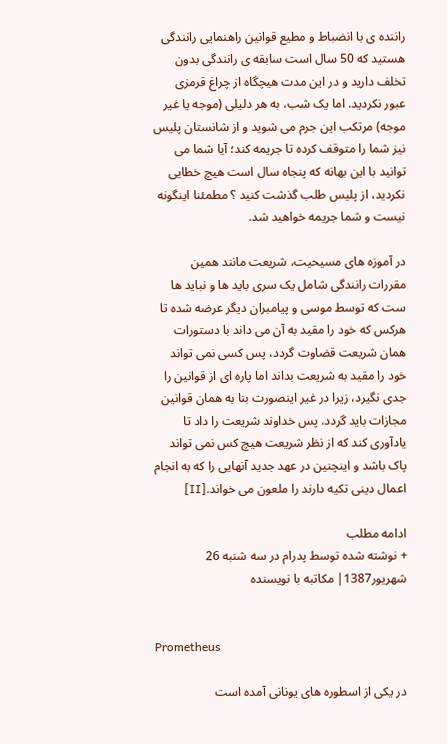راننده ی با انضباط و مطیع قوانین راهنمایی رانندگی هستید که 50 سال است سابقه ی رانندگی بدون تخلف دارید و در این مدت هیچگاه از چراغ قرمزی عبور نکردید. اما یک شب، به هر دلیلی (موجه یا غیر موجه) مرتکب این جرم می شوید و از شانستان پلیس نیز شما را متوقف کرده تا جریمه کند؛ آیا شما می توانید با این بهانه که پنجاه سال است هیچ خطایی نکردید، از پلیس طلب گذشت کنید ؟ مطمئنا اینگونه نیست و شما جریمه خواهید شد.

در آموزه های مسیحیت، شریعت مانند همین مقررات رانندگی شامل یک سری باید ها و نباید ها ست که توسط موسی و پیامبران دیگر عرضه شده تا هرکس که خود را مقید به آن می داند با دستورات همان شریعت قضاوت گردد، پس کسی نمی تواند خود را مقید به شریعت بداند اما پاره ای از قوانین را جدی نگیرد، زیرا در غیر اینصورت بنا به همان قوانین مجازات باید گردد. پس خداوند شریعت را داد تا یادآوری کند که از نظر شریعت هیچ کس نمی تواند پاک باشد و اینچنین در عهد جدید آنهایی را که به انجام اعمال دینی تکیه دارند را ملعون می خواند.[II]

ادامه مطلب
+ نوشته شده توسط پدرام در سه شنبه 26 شهریور1387| مكاتبه با نويسنده


Prometheus

در یکی از اسطوره های یونانی آمده است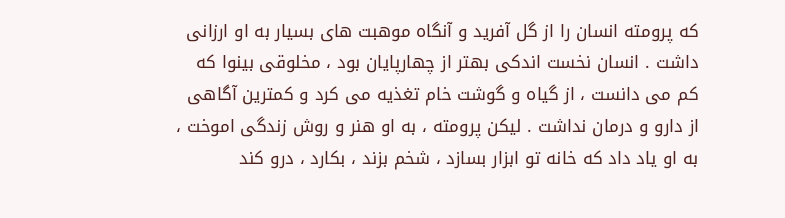که پرومته انسان را از گل آفرید و آنگاه موهبت های بسیار به او ارزانی داشت . انسان نخست اندکی بهتر از چهارپایان بود ، مخلوقی بینوا که کم می دانست ، از گیاه و گوشت خام تغذیه می کرد و کمترین آگاهی از دارو و درمان نداشت . لیکن پرومته ، به او هنر و روش زندگی اموخت ، به او یاد داد که خانه تو ابزار بسازد ، شخم بزند ، بکارد ، درو کند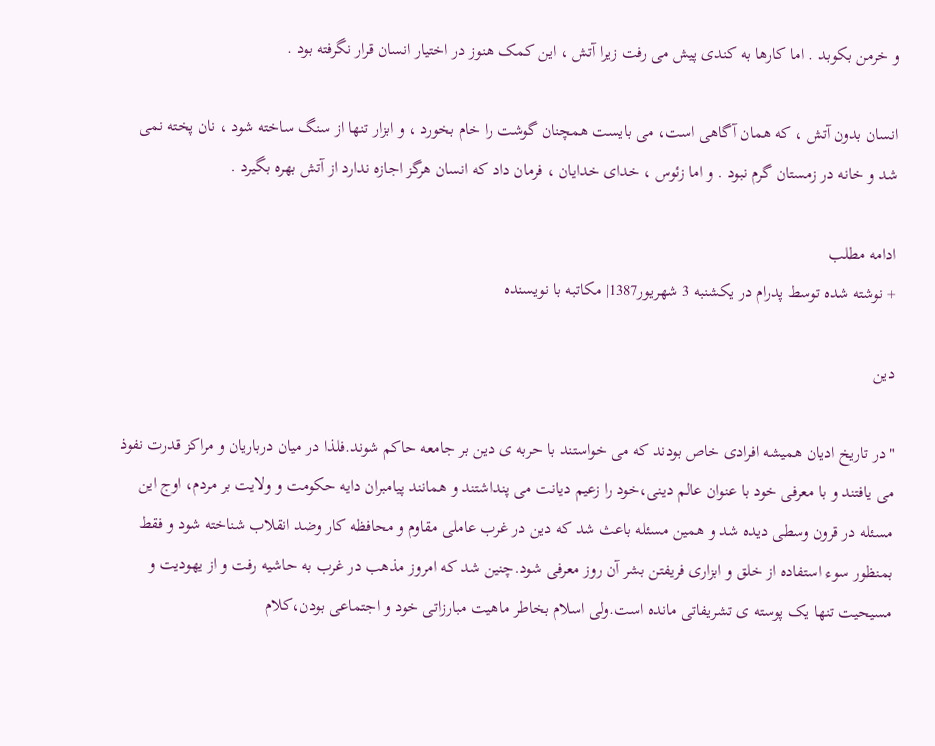و خرمن بکوبد . اما کارها به کندی پیش می رفت زیرا آتش ، این کمک هنوز در اختیار انسان قرار نگرفته بود .

انسان بدون آتش ، که همان آگاهی است، می بایست همچنان گوشت را خام بخورد ، و ابزار تنها از سنگ ساخته شود ، نان پخته نمی شد و خانه در زمستان گرم نبود . و اما زئوس ، خدای خدایان ، فرمان داد که انسان هرگز اجازه ندارد از آتش بهره بگیرد .

ادامه مطلب
+ نوشته شده توسط پدرام در یکشنبه 3 شهریور1387| مكاتبه با نويسنده

دین

"در تاریخ ادیان همیشه افرادی خاص بودند که می خواستند با حربه ی دین بر جامعه حاکم شوند.فلذا در میان درباریان و مراکز قدرت نفوذ می یافتند و با معرفی خود با عنوان عالم دینی،خود را زعیم دیانت می پنداشتند و همانند پیامبران دایه حکومت و ولایت بر مردم، اوج این مسئله در قرون وسطی دیده شد و همین مسئله باعث شد که دین در غرب عاملی مقاوم و محافظه کار وضد انقلاب شناخته شود و فقط بمنظور سوء استفاده از خلق و ابزاری فریفتن بشر آن روز معرفی شود.چنین شد که امروز مذهب در غرب به حاشیه رفت و از یهودیت و مسیحیت تنها یک پوسته ی تشریفاتی مانده است.ولی اسلام بخاطر ماهیت مبارزاتی خود و اجتماعی بودن،کلام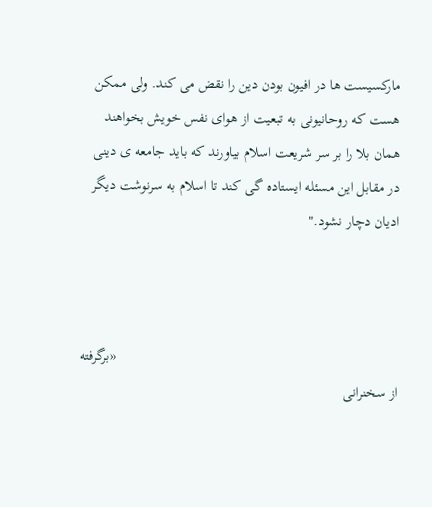مارکسیست ها در افیون بودن دین را نقض می کند. ولی ممکن هست که روحانیونی به تبعیت از هوای نفس خویش بخواهند همان بلا را بر سر شریعت اسلام بیاورند که باید جامعه ی دینی در مقابل این مسئله ایستاده گی کند تا اسلام به سرنوشت دیگر ادیان دچار نشود."



                                                                           «برگرفته از سخنرانی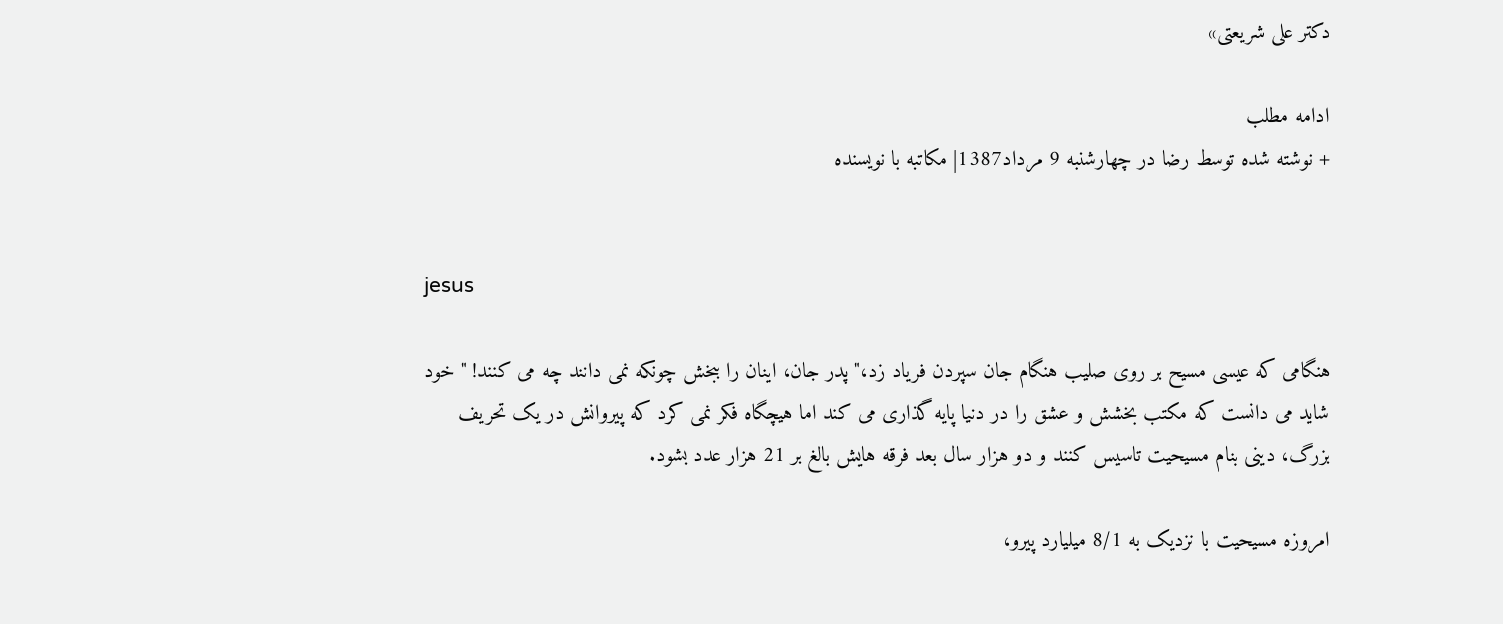دکتر علی شریعتی»

ادامه مطلب
+ نوشته شده توسط رضا در چهارشنبه 9 مرداد1387| مكاتبه با نويسنده


jesus

هنگامی که عیسی مسیح بر روی صلیب هنگام جان سپردن فریاد زد،" پدر جان، اینان را ببخش چونکه نمی دانند چه می کنند! " خود شاید می دانست که مکتب بخشش و عشق را در دنیا پایه گذاری می کند اما هیچگاه فکر نمی کرد که پیروانش در یک تحریف بزرگ، دینی بنام مسیحیت تاسیس کنند و دو هزار سال بعد فرقه هایش بالغ بر 21 هزار عدد بشود.

امروزه مسیحیت با نزدیک به 8/1 میلیارد پیرو،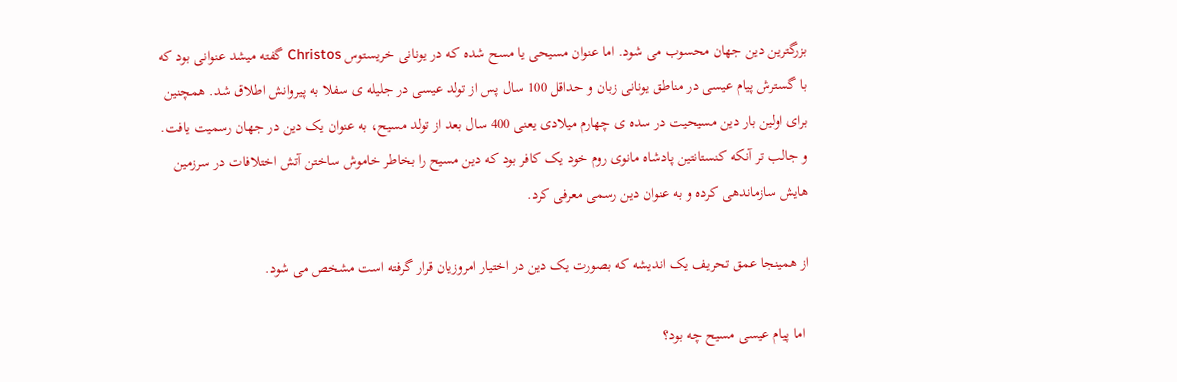بزرگترین دین جهان محسوب می شود. اما عنوان مسیحی یا مسح شده که در یونانی خریستوس Christos گفته میشد عنوانی بود که با گسترش پیام عیسی در مناطق یونانی زبان و حداقل 100 سال پس از تولد عیسی در جلیله ی سفلا به پیروانش اطلاق شد. همچنین برای اولین بار دین مسیحیت در سده ی چهارم میلادی یعنی 400 سال بعد از تولد مسیح، به عنوان یک دین در جهان رسمیت یافت. و جالب تر آنکه کنستانتین پادشاه مانوی روم خود یک کافر بود که دین مسیح را بخاطر خاموش ساختن آتش اختلافات در سرزمین هایش سازماندهی کرده و به عنوان دین رسمی معرفی کرد.

از همینجا عمق تحریف یک اندیشه که بصورت یک دین در اختیار امروزیان قرار گرفته است مشخص می شود.

 اما پیام عیسی مسیح چه بود؟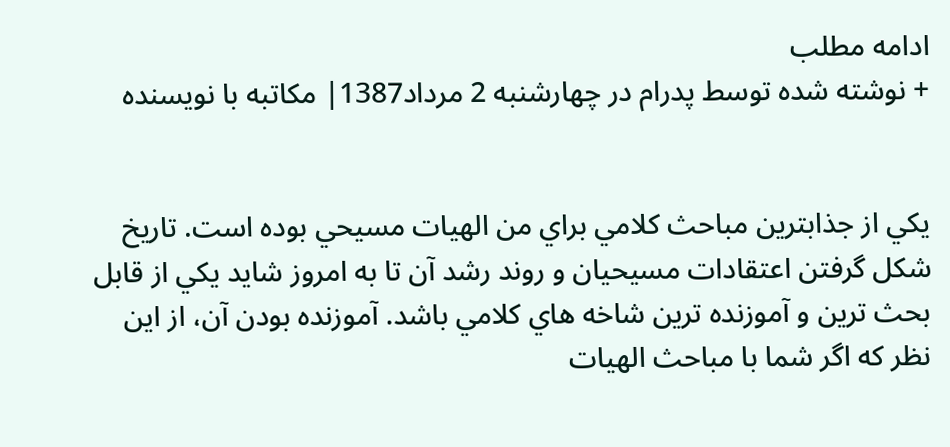ادامه مطلب
+ نوشته شده توسط پدرام در چهارشنبه 2 مرداد1387| مكاتبه با نويسنده


يكي از جذابترين مباحث كلامي براي من الهيات مسيحي بوده است. تاريخ شكل گرفتن اعتقادات مسيحيان و روند رشد آن تا به امروز شايد يكي از قابل بحث ترين و آموزنده ترين شاخه هاي كلامي باشد. آموزنده بودن آن، از اين نظر كه اگر شما با مباحث الهيات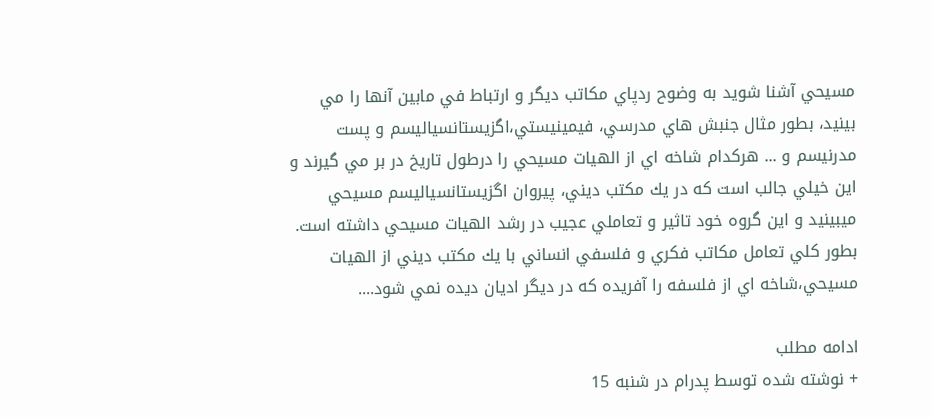مسيحي آشنا شويد به وضوح ردپاي مكاتب ديگر و ارتباط في مابين آنها را مي بينيد، بطور مثال جنبش هاي مدرسي، فيمينيستي،‌اگزيستانسياليسم و پست مدرنيسم و ... هركدام شاخه اي از الهيات مسيحي را درطول تاريخ در بر مي گيرند و اين خيلي جالب است كه در يك مكتب ديني، پيروان اگزيستانسياليسم مسيحي ميبينيد و اين گروه خود تاثير و تعاملي عجيب در رشد الهيات مسيحي داشته است. بطور كلي تعامل مكاتب فكري و فلسفي انساني با يك مكتب ديني از الهيات مسيحي،‌شاخه اي از فلسفه را آفريده كه در ديگر اديان ديده نمي شود....

ادامه مطلب
+ نوشته شده توسط پدرام در شنبه 15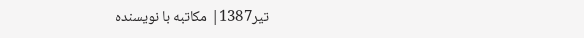تیر1387| مكاتبه با نويسنده